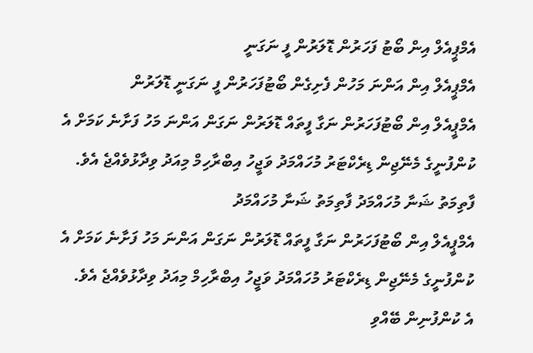އެމްޕީއެލް އިން ބޯޓު ފަހަރުން ޑޮލަރުން ފީ ނަގަނީ
އެމްޕީއެލް އިން އަންނަ މަހުން ފެށިގެން ބޯޓުފަހަރުން ފީ ނަގަނީ ޑޮލަރުން
އެމްޕީއެލް އިން ބޯޓުފަހަރުން ނަގާ ފީތައް ޑޮލަރުން ނަގަން އަންނަ މަހު ފަށާނެ ކަމަށް އެ ކުންފުނީގެ މެނޭޖިން ޑިރެކްޓަރު މުހައްމަދު ވަޖީހު އިބްރާހިމް މިއަދު ވިދާޅުވެއްޖެ އެވެ.
ފާތިމަތު ޝަނާ މުހައްމަދު ފާތިމަތު ޝަނާ މުހައްމަދު
އެމްޕީއެލް އިން ބޯޓުފަހަރުން ނަގާ ފީތައް ޑޮލަރުން ނަގަން އަންނަ މަހު ފަށާނެ ކަމަށް އެ ކުންފުނީގެ މެނޭޖިން ޑިރެކްޓަރު މުހައްމަދު ވަޖީހު އިބްރާހިމް މިއަދު ވިދާޅުވެއްޖެ އެވެ.
އެ ކުންފުނިން ބޭއްވި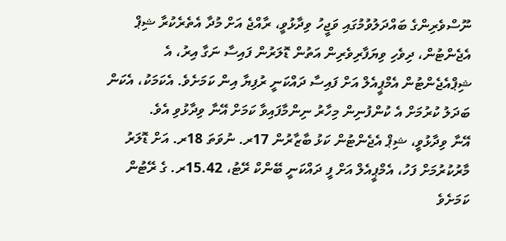ނޫސްވެރިންގެ ބައްދަލުވުމުގައި ވަޖީހު ވިދާޅުވީ، ރާއްޖެ އަށް މުދާ އެތެރެކުރާ ޝިޕް އެޖެންޓުން، ދިވެހި ވިޔަފާރިވެރިން އަތުން ޑޮލަރުން ފައިސާ ނަގާ އިރު، އެ ޝިޕްއެޖެންޓުން އެމްޕީއެލް އަށް ފައިސާ ދައްކަނީ ރުފިޔާ އިން ކަމަށެވެ. އެކަމަކު، އެކަން ބަދަލު ކުރުމަށް އެ ކުންފުނިން މިހާރު ނިންމާފައިވާ ކަމަށް އޭނާ ވިދާޅުވި އެވެ.
އޭނާ ވިދާޅުވީ، ޝިޕް އެޖެންޓުން ކަޅު ބާޒާރުން 17ރ. ނުވަތަ 18ރ. އަށް ޑޮލަރު މާރުކުރުމަށް ފަހު، އެމްޕީއެލް އަށް ފީ ދައްކަނީ ބޭންކް ރޭޓު، 15.42ރ. ގެ ރޭޓުން ކަމަށެވެ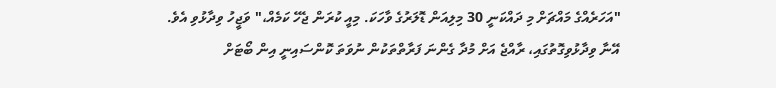"އަހަރެއްގެ މައްޗަށް މި ދައްކަނީ 30 މިލިއަން ޑޮލަރުގެ ވާހަކަ. މިއީ ކުރަން ޖެހޭ ކަމެއް،" ވަޖީހު ވިދާޅުވި އެވެ.
އޭނާ ވިދާޅުވިގޮތުގައި، ރާއްޖެ އަށް މުދާ ގެންނަ ފަރާތްތަކުން ނުވަތަ ކޮންސައިނީ އިން ބޯޓަށް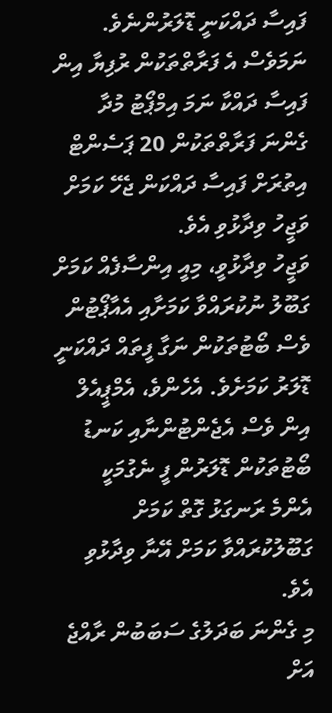ފައިސާ ދައްކަނީ ޑޮލަރުންނެވެ. ނަމަވެސް އެ ފަރާތްތަކުން ރުފިޔާ އިން ފައިސާ ދައްކާ ނަމަ އިމްޕޯޓު މުދާ ގެންނަ ފަރާތްތަކުން 20 ޕަސެންޓް އިތުރަށް ފައިސާ ދައްކަން ޖެހޭ ކަމަށް ވަޖީހު ވިދާޅުވި އެވެ.
ވަޖީހު ވިދާޅުވީ، މިއީ އިންސާފެއް ކަމަށް ގަބޫލު ނުކުރައްވާ ކަމަށާއި އެއާޕޯޓުން ވެސް ބޯޓުތަކުން ނަގާ ފީތައް ދައްކަނީ ޑޮލަރު ކަމަށެވެ. އެހެންވެ، އެމްޕީއެލް އިން ވެސް އެޖެންޓުންނާއި ކަނޑު ބޯޓުތަކުން ޑޮލަރުން ފީ ނެގުމަކީ އެންމެ ރަނގަޅު ގޮތް ކަމަށް ގަބޫލުކުރައްވާ ކަމަށް އޭނާ ވިދާޅުވި އެވެ.
މި ގެންނަ ބަދަލުގެ ސަބަބުން ރާއްޖެ އަށް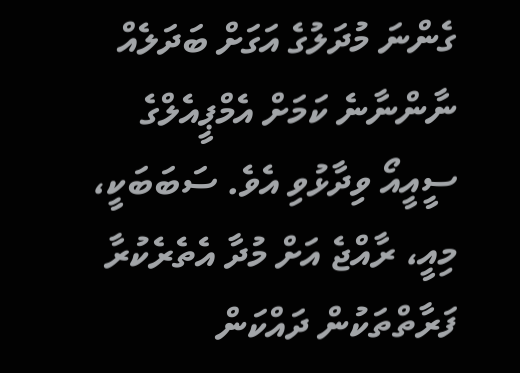ގެންނަ މުދަލުގެ އަގަށް ބަދަލެއް ނާންނާނެ ކަމަށް އެމްޕީއެލްގެ ސީއީއޯ ވިދާޅުވި އެވެ. ސަބަބަކީ، މިއީ، ރާއްޖެ އަށް މުދާ އެތެރެކުރާ ފަރާތްތަކުން ދައްކަން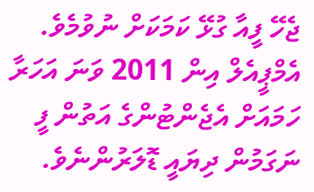ޖެހޭ ފީއާ ގުޅޭ ކަމަކަށް ނުވުމެވެ.
އެމްޕީއެލް އިން 2011 ވަނަ އަހަރާ ހަމައަށް އެޖެންޓުންގެ އަތުން ފީ ނަގަމުން ދިޔައީ ޑޮލަރުންނެވެ.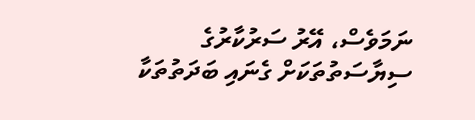ނަމަވެސް، އޭރު ސަރުކާރުގެ ސިޔާސަތުތަކަށް ގެނައި ބަދަތުތަކާ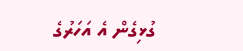ގުޅިގެން އެ އަހަރުގެ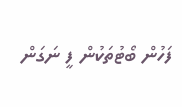ފަހުން ބޯޓުތަކުން ފީ ނަގަން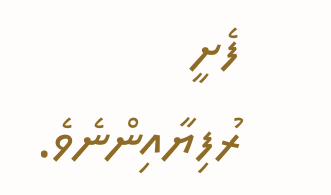ފެށީ ރުފިޔާއިންނެވެ.